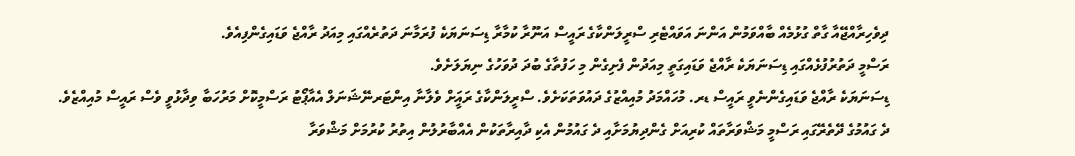ދިވެހިރާއްޖޭއާ ގާތް ގުޅުމެއް ބާއްވަމުން އަންނަ އަވައްޓެރި ސްރީލަންކާގެ ރައީސް އަނޫރާ ކުމާރާ ޑިސަނަޔަކެ ފުރަމާނަ ދަތުރެއްގައި މިއަދު ރާއްޖެ ވަޑައިގެންފިއެވެ.
ރަސްމީ ދަތުރުފުޅެއްގައި ޑިސަނަޔަކެ ރާއްޖެ ވަޑައިގަތީ މިއަދުން ފެށިގެން މި ހަފުތާގެ ބުދަ ދުވަހުގެ ނިޔަލަށެވެ.
ޑިސަނަޔަކެ ރާއްޖެ ވަޑައިގެންނެވީ ރައީސް ޑރ. މުހައްމަދު މުއިއްޒުގެ ދައުވަތަކަށެވެ. ސްރީލަންކާގެ ރައީަށް ވެލާނާ އިންޓަރނޭޝަނަލް އެއާޕޯޓު ރަސްމީކޮށް މަރުހަބާ ވިދާޅުވީ ވެސް ރައީސް މުއިއްޒެވެ.
ދެ ގައުމުގެ ދޭތެރޭގައި ރަސްމީ މަޝްވަރާތައް ކުރިއަށް ގެންދިޔުމަށާއި ދެ ގައުމުން އެކި ދާއިރާތަކުން އެއްބާރުލުން އިތުރު ކުރުމަށް މަޝްވަރާ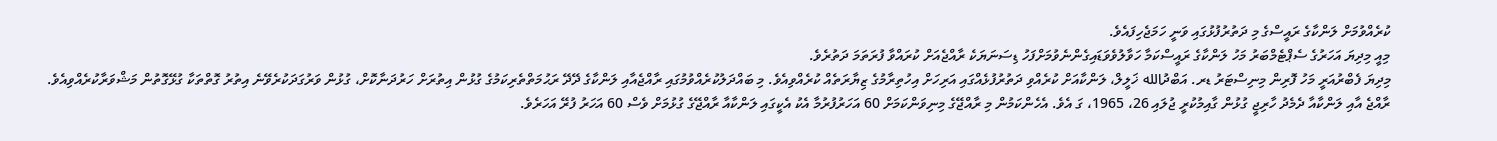ކުރެއްވުމަށް ލަންކާގެ ރައީސްގެ މި ދަތުރުފުޅުގައި ވަނީ ހަމަޖެހިފައެވެ.
މިއީ މިދިޔަ އަހަރުގެ ސެޕްޓެމްބަރު މަހު ލަންކާގެ ރައީސްކަމާ ހަވާލުވެވަޑައިގެންނެވުމަށްފަހު ޑިސަނަޔަކެ ރާއްޖެއަށް ކުރައްވާ ފުރަތަމަ ދަތުރެވެ.
މިދިޔަ ފެބްރުއަރީ މަހު ފޮރިން މިނިސްޓަރު ޑރ. އަބްދުالله ޚަލީލް، ލަންކާއަށް ކުރެއްވި ދަތުރުފުޅެއްގައި އަރިހަށް އިހުތިރާމުގެ ޒިޔާރަތެއް ކުރެއްވިއެވެ. މި ބައްދަލުކުރެއްވުމުގައި ރާއްޖެއާއި ލަންކާގެ ދޭދޭ ރަޙުމަތްތެރިކަމުގެ ގުޅުން އިތުރަށް ހަރުދަނާކޮށް، ގުޅުން ވަރުގަދަކުރެވޭނެ އިތުރު ގޮތްތަކާ ގުޅޭގޮތުން މަޝްވަރާކުރެއްވިއެވެ.
ރާއްޖެ އާއި ލަންކާއާ ދެމެދު ހާރިޖީ ގުޅުން ގާއިމުކުރީ ޖުލައި 26، 1965، ގަ އެވެ. އެހެންކަމުން މި ރާއްޖޭގެ މިނިވަންކަމަށް 60 އަހަރުފުރުމާ އެކު އެކީގައި ލަންކާއާ ރާއްޖޭގެ ގުޅުމަށް ވެސް 60 އަހަރު ފުރޭ އަހަރެވެ.